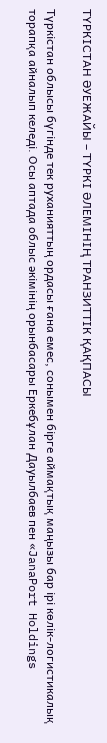ТҮРКІСТАН ӘУЕЖАЙЫ – ТҮРКІ ӘЛЕМІНІҢ ТРАНЗИТТІК ҚАҚПАСЫ

Түркістан облысы бүгінде тек руханияттың ордасы ғана емес, сонымен бірге аймақтық маңызы бар ірі көлік-логистикалық торапқа айналып келеді. Осы аптада облыс әкімінің орынбасары Еркебұлан Дауылбаев пен «JanaPort Holdings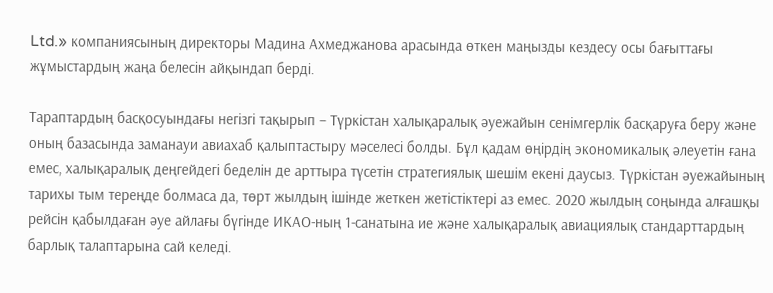Ltd.» компаниясының директоры Мадина Ахмеджанова арасында өткен маңызды кездесу осы бағыттағы жұмыстардың жаңа белесін айқындап берді.

Тараптардың басқосуындағы негізгі тақырып – Түркістан халықаралық әуежайын сенімгерлік басқаруға беру және оның базасында заманауи авиахаб қалыптастыру мәселесі болды. Бұл қадам өңірдің экономикалық әлеуетін ғана емес, халықаралық деңгейдегі беделін де арттыра түсетін стратегиялық шешім екені даусыз. Түркістан әуежайының тарихы тым тереңде болмаса да, төрт жылдың ішінде жеткен жетістіктері аз емес. 2020 жылдың соңында алғашқы рейсін қабылдаған әуе айлағы бүгінде ИКАО-ның 1-санатына ие және халықаралық авиациялық стандарттардың барлық талаптарына сай келеді.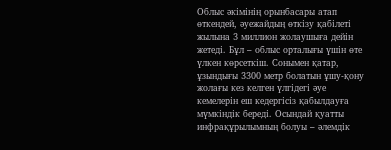Облыс әкімінің орынбасары атап өткендей, әуежайдың өткізу қабілеті жылына 3 миллион жолаушыға дейін жетеді. Бұл – облыс орталығы үшін өте үлкен көрсеткіш. Сонымен қатар, ұзындығы 3300 метр болатын ұшу-қону жолағы кез келген үлгідегі әуе кемелерін еш кедергісіз қабылдауға мүмкіндік береді. Осындай қуатты инфрақұрылымның болуы – әлемдік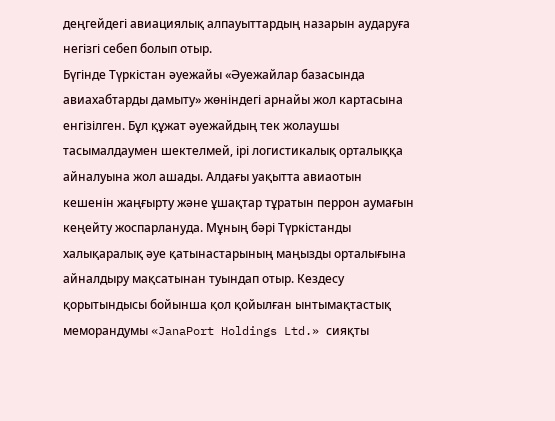деңгейдегі авиациялық алпауыттардың назарын аударуға негізгі себеп болып отыр.
Бүгінде Түркістан әуежайы «Әуежайлар базасында авиахабтарды дамыту» жөніндегі арнайы жол картасына енгізілген. Бұл құжат әуежайдың тек жолаушы тасымалдаумен шектелмей, ірі логистикалық орталыққа айналуына жол ашады. Алдағы уақытта авиаотын кешенін жаңғырту және ұшақтар тұратын перрон аумағын кеңейту жоспарлануда. Мұның бәрі Түркістанды халықаралық әуе қатынастарының маңызды орталығына айналдыру мақсатынан туындап отыр. Кездесу қорытындысы бойынша қол қойылған ынтымақтастық меморандумы «JanaPort Holdings Ltd.» сияқты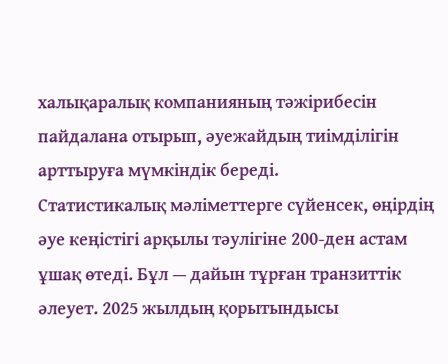халықаралық компанияның тәжірибесін пайдалана отырып, әуежайдың тиімділігін арттыруға мүмкіндік береді.
Статистикалық мәліметтерге сүйенсек, өңірдің әуе кеңістігі арқылы тәулігіне 200-ден астам ұшақ өтеді. Бұл — дайын тұрған транзиттік әлеует. 2025 жылдың қорытындысы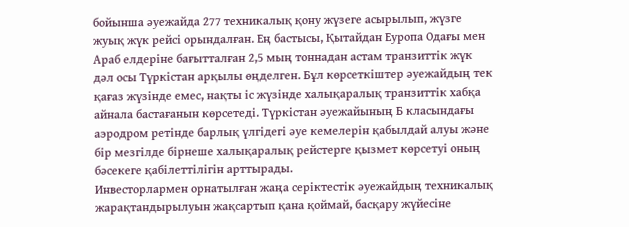бойынша әуежайда 277 техникалық қону жүзеге асырылып, жүзге жуық жүк рейсі орындалған. Ең бастысы, Қытайдан Еуропа Одағы мен Араб елдеріне бағытталған 2,5 мың тоннадан астам транзиттік жүк дәл осы Түркістан арқылы өңделген. Бұл көрсеткіштер әуежайдың тек қағаз жүзінде емес, нақты іс жүзінде халықаралық транзиттік хабқа айнала бастағанын көрсетеді. Түркістан әуежайының Б класындағы аэродром ретінде барлық үлгідегі әуе кемелерін қабылдай алуы және бір мезгілде бірнеше халықаралық рейстерге қызмет көрсетуі оның бәсекеге қабілеттілігін арттырады.
Инвесторлармен орнатылған жаңа серіктестік әуежайдың техникалық жарақтандырылуын жақсартып қана қоймай, басқару жүйесіне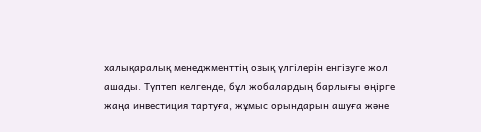халықаралық менеджменттің озық үлгілерін енгізуге жол ашады. Түптеп келгенде, бұл жобалардың барлығы өңірге жаңа инвестиция тартуға, жұмыс орындарын ашуға және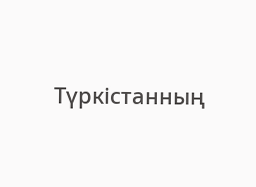Түркістанның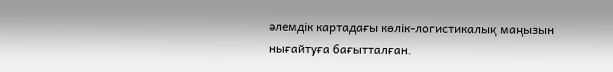әлемдік картадағы көлік-логистикалық маңызын нығайтуға бағытталған.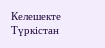Келешекте Түркістан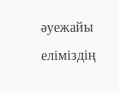әуежайы еліміздің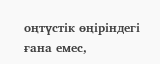оңтүстік өңіріндегі ғана емес,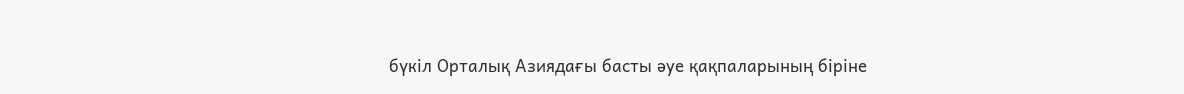бүкіл Орталық Азиядағы басты әуе қақпаларының біріне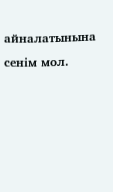айналатынына сенім мол.